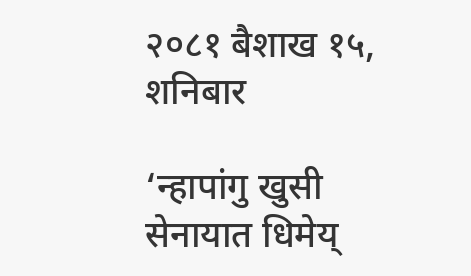२०८१ बैशाख १५, शनिबार

‘न्हापांगु खुसी सेनायात धिमेय्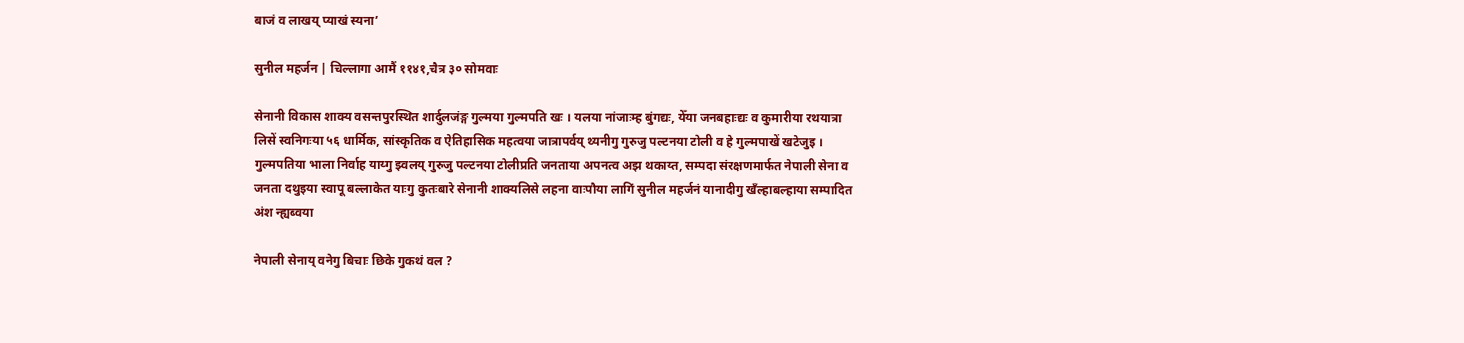बाजं व लाखय् प्याखं स्यना’

सुनील महर्जन | चिल्लागा आमैं ११४१,चैत्र ३० सोमवाः

सेनानी विकास शाक्य वसन्तपुरस्थित शार्दुलजंङ्ग गुल्मया गुल्मपति खः । यलया नांजाःम्ह बुंगद्यः, येँया जनबहाःद्यः व कुमारीया रथयात्रा लिसें स्वनिगःया ५६ धार्मिक, सांस्कृतिक व ऐतिहासिक महत्वया जात्रापर्वय् थ्यनीगु गुरुजु पल्टनया टोली व हे गुल्मपाखें खटेजुइ । गुल्मपतिया भाला निर्वाह याय्गु झ्वलय् गुरुजु पल्टनया टोलीप्रति जनताया अपनत्व अझ थकाय्त, सम्पदा संरक्षणमार्फत नेपाली सेना व जनता दथुइया स्वापू बल्लाकेत याःगु कुतःबारे सेनानी शाक्यलिसे लहना वाःपौया लागिं सुनील महर्जनं यानादीगु खँल्हाबल्हाया सम्पादित अंश न्ह्यब्वया

नेपाली सेनाय् वनेगु बिचाः छिके गुकथं वल ?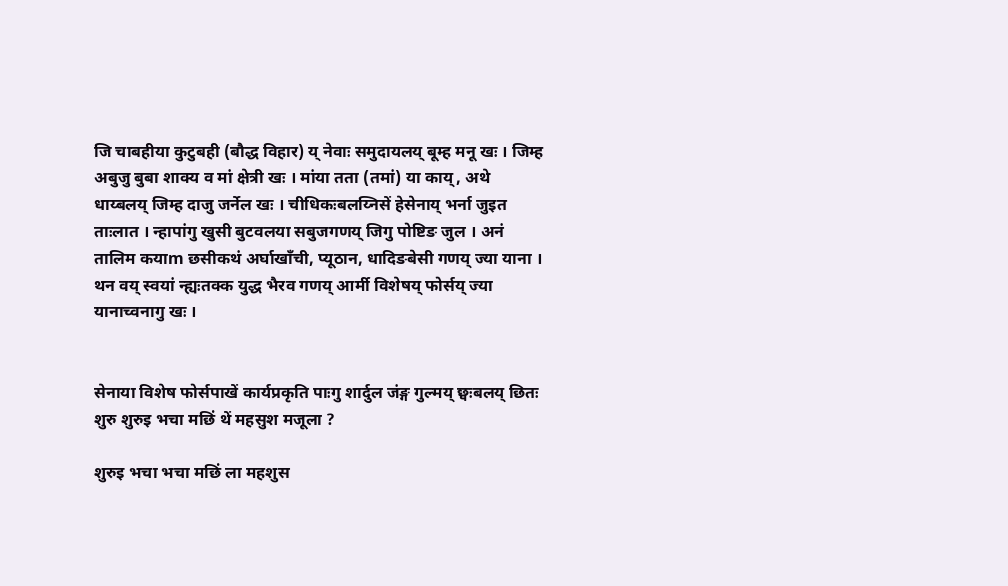जि चाबहीया कुटुबही (बौद्ध विहार) य् नेवाः समुदायलय् बूम्ह मनू खः । जिम्ह अबुजु बुबा शाक्य व मां क्षेत्री खः । मांया तता (तमां) या काय्, अथे धाय्बलय् जिम्ह दाजु जर्नेल खः । चीधिकःबलय्निसें हेसेनाय् भर्ना जुइत ताःलात । न्हापांगु खुसी बुटवलया सबुजगणय् जिगु पोष्टिङ जुल । अनं तालिम कयाm छसीकथं अर्घाखाँची, प्यूठान, धादिङबेसी गणय् ज्या याना । थन वय् स्वयां न्ह्यःतक्क युद्ध भैरव गणय् आर्मी विशेषय् फोर्सय् ज्या यानाच्वनागु खः ।


सेनाया विशेष फोर्सपाखें कार्यप्रकृति पाःगु शार्दुल जंङ्ग गुल्मय् छ्वःबलय् छितः शुरु शुरुइ भचा मछिं थें महसुश मजूला ?

शुरुइ भचा भचा मछिं ला महशुस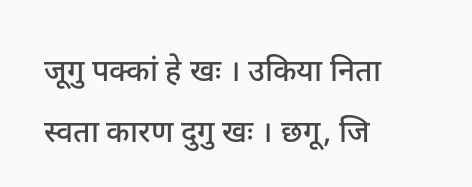जूगु पक्कां हे खः । उकिया निता स्वता कारण दुगु खः । छगू, जि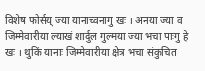विशेष फोर्सय् ज्या यानाच्वनागु खः । अनया ज्या व जिम्मेवारीया ल्याखं शार्दुल गुल्मया ज्या भचा पाःगु हे खः । थुकिं यानाः जिम्मेवारीया क्षेत्र भचा संकुचित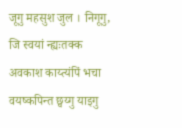जूगु महसुश जुल । निगूगु, जि स्वयां न्ह्यःतक्क अवकाश काय्त्यंपिं भचा वयष्कपिन्त छ्वय्गु याइगु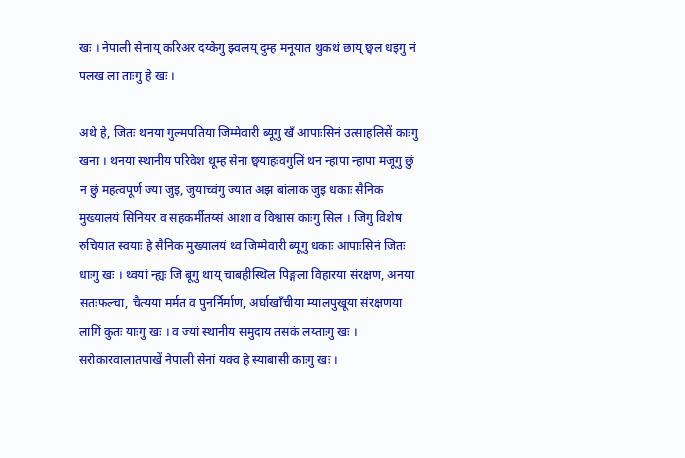खः । नेपाली सेनाय् करिअर दय्केगु झ्वलय् दुम्ह मनूयात थुकथं छाय् छ्वल धइगु नं पलख ला ताःगु हे खः ।

अथे हे, जितः थनया गुल्मपतिया जिम्मेवारी ब्यूगु खँ आपाःसिनं उत्साहलिसें काःगु खना । थनया स्थानीय परिवेश थूम्ह सेना छ्वयाहःवगुलिं थन न्हापा न्हापा मजूगु छुं न छुं महत्वपूर्ण ज्या जुइ, जुयाच्वंगु ज्यात अझ बांलाक जुइ धकाः सैनिक मुख्यालयं सिनियर व सहकर्मीतय्सं आशा व विश्वास काःगु सिल । जिगु विशेष रुचियात स्वयाः हे सैनिक मुख्यालयं थ्व जिम्मेवारी ब्यूगु धकाः आपाःसिनं जितः धाःगु खः । थ्वयां न्ह्यः जि बूगु थाय् चाबहीस्थिल पिङ्गला विहारया संरक्षण, अनया सतःफल्चा, चैत्यया मर्मत व पुनर्निर्माण, अर्घाखाँचीया म्यालपुखूया संरक्षणया लागिं कुतः याःगु खः । व ज्यां स्थानीय समुदाय तसकं लय्ताःगु खः । सरोकारवालातपाखें नेपाली सेनां यक्व हे स्याबासी काःगु खः ।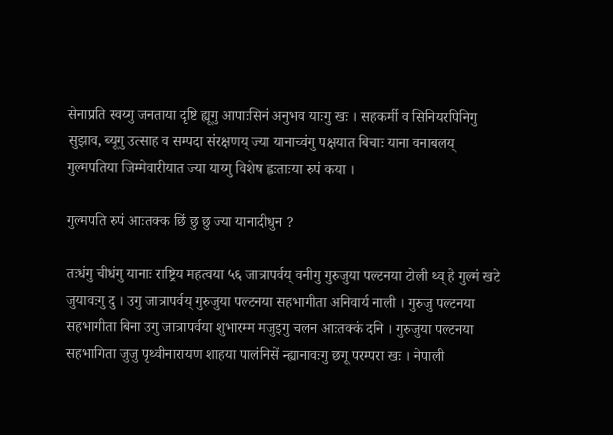सेनाप्रति स्वय्गु जनताया दृष्टि ह्यूगु आपाःसिनं अनुभव याःगु खः । सहकर्मी व सिनियरपिनिगु सुझाव, ब्यूगु उत्साह व सम्पदा संरक्षणय् ज्या यानाच्वंगु पक्षयात बिचाः याना वनाबलय् गुल्मपतिया जिम्मेवारीयात ज्या याय्गु विशेष ह्वःताःया रुपं कया ।

गुल्मपति रुपं आःतक्क छिं छु छु ज्या यानादीधुन ?

तःधंगु चीधंगु यानाः राष्ट्रिय महत्वया ५६ जात्रापर्वय् वनीगु गुरुजुया पल्टनया टोली थ्व् हे गुल्मं खटे जुयावःगु दु । उगु जात्रापर्वय् गुरुजुया पल्टनया सहभागीता अनिवार्य नाली । गुरुजु पल्टनया सहभागीता बिना उगु जात्रापर्वया शुभारम्म मजुइगु चलन आःतक्कं दनि । गुरुजुया पल्टनया सहभागिता जुजु पृथ्वीनारायण शाहया पालंनिसें न्ह्यानावःगु छगू परम्परा खः । नेपाली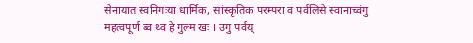सेनायात स्वनिगःया धार्मिक, सांस्कृतिक परम्परा व पर्वलिसे स्वानाच्वंगु महत्वपूर्ण ब्व थ्व हे गुल्म खः । उगु पर्वय्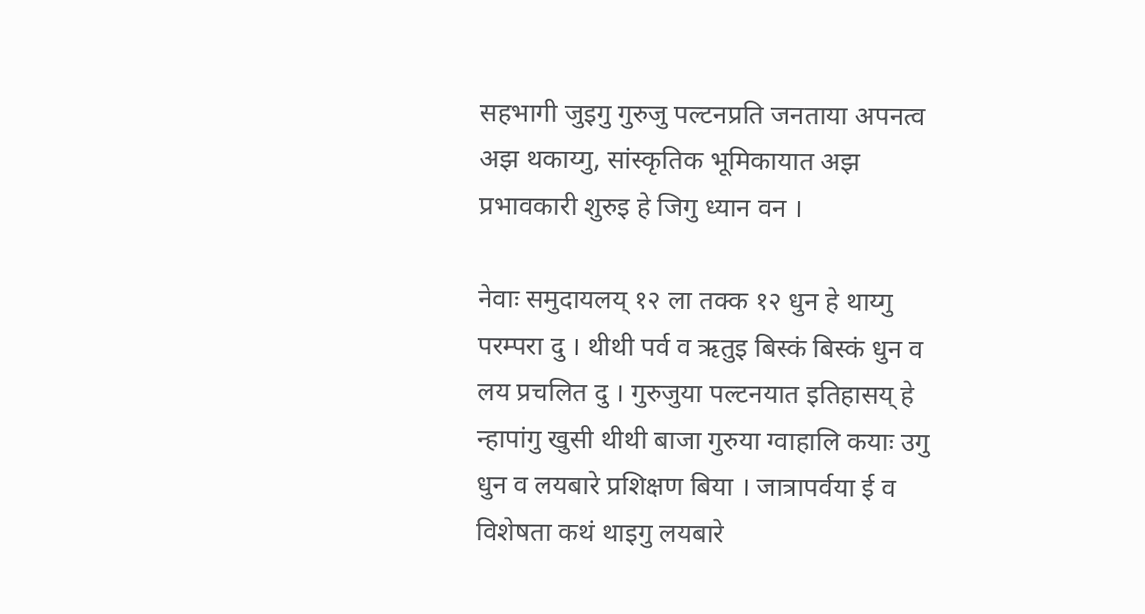सहभागी जुइगु गुरुजु पल्टनप्रति जनताया अपनत्व अझ थकाय्गु, सांस्कृतिक भूमिकायात अझ प्रभावकारी शुरुइ हे जिगु ध्यान वन ।

नेवाः समुदायलय् १२ ला तक्क १२ धुन हे थाय्गु परम्परा दु । थीथी पर्व व ऋतुइ बिस्कं बिस्कं धुन व लय प्रचलित दु । गुरुजुया पल्टनयात इतिहासय् हे न्हापांगु खुसी थीथी बाजा गुरुया ग्वाहालि कयाः उगु धुन व लयबारे प्रशिक्षण बिया । जात्रापर्वया ई व विशेषता कथं थाइगु लयबारे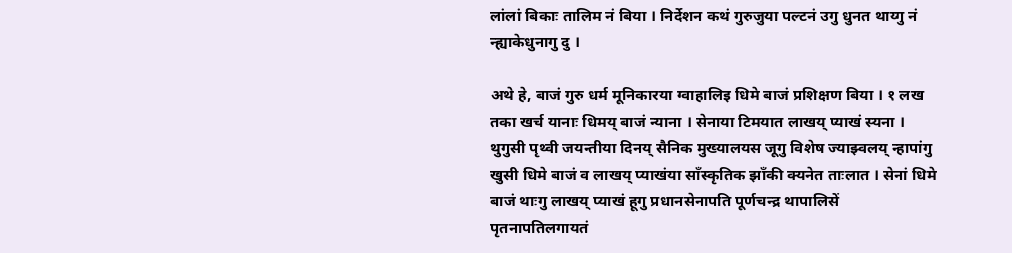लांलां बिकाः तालिम नं बिया । निर्देशन कथं गुरुजुया पल्टनं उगु धुनत थाय्गु नं न्ह्याकेधुनागु दु ।

अथे हे, बाजं गुरु धर्म मूनिकारया ग्वाहालिइ धिमे बाजं प्रशिक्षण बिया । १ लख तका खर्च यानाः धिमय् बाजं न्याना । सेनाया टिमयात लाखय् प्याखं स्यना । थुगुसी पृथ्वी जयन्तीया दिनय् सैनिक मुख्यालयस जूगु विशेष ज्याझ्वलय् न्हापांगु खुसी धिमे बाजं व लाखय् प्याखंया साँस्कृतिक झाँकी क्यनेत ताःलात । सेनां धिमे बाजं थाःगु लाखय् प्याखं हूगु प्रधानसेनापति पूर्णचन्द्र थापालिसें पृतनापतिलगायतं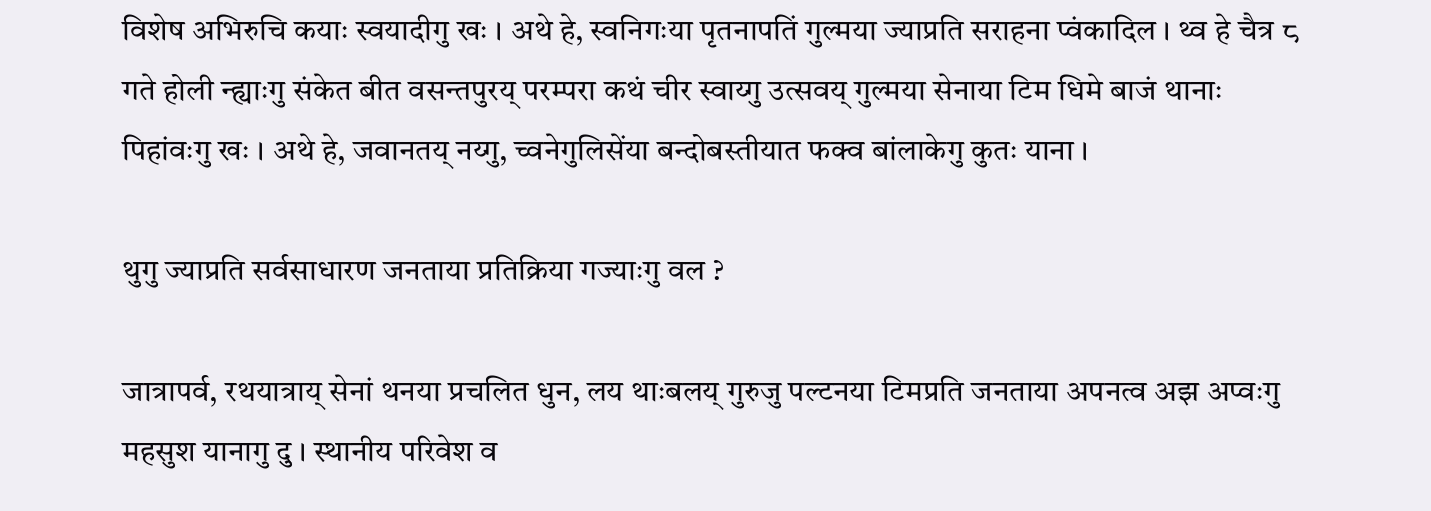विशेष अभिरुचि कयाः स्वयादीगु खः । अथे हे, स्वनिगःया पृतनापतिं गुल्मया ज्याप्रति सराहना प्वंकादिल । थ्व हे चैत्र ८ गते होली न्ह्याःगु संकेत बीत वसन्तपुरय् परम्परा कथं चीर स्वाय्गु उत्सवय् गुल्मया सेनाया टिम धिमे बाजं थानाः पिहांवःगु खः । अथे हे, जवानतय् नय्गु, च्वनेगुलिसेंया बन्दोबस्तीयात फक्व बांलाकेगु कुतः याना ।

थुगु ज्याप्रति सर्वसाधारण जनताया प्रतिक्रिया गज्याःगु वल ?

जात्रापर्व, रथयात्राय् सेनां थनया प्रचलित धुन, लय थाःबलय् गुरुजु पल्टनया टिमप्रति जनताया अपनत्व अझ अप्वःगु महसुश यानागु दु । स्थानीय परिवेश व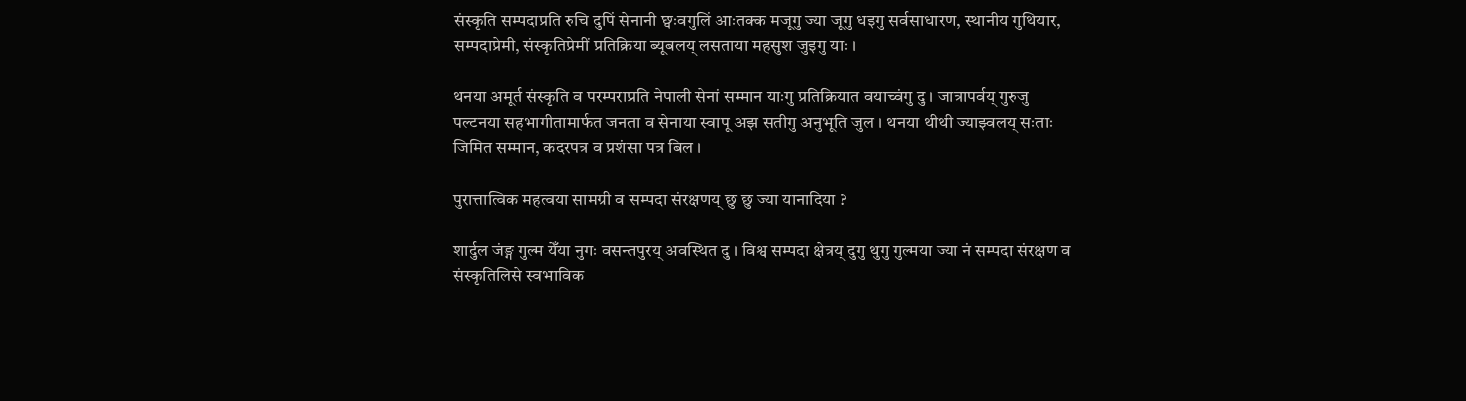संस्कृति सम्पदाप्रति रुचि दुपिं सेनानी छ्वःवगुलिं आःतक्क मजूगु ज्या जूगु धइगु सर्वसाधारण, स्थानीय गुथियार, सम्पदाप्रेमी, संस्कृतिप्रेमीं प्रतिक्रिया ब्यूबलय् लसताया महसुश जुइगु याः ।

थनया अमूर्त संस्कृति व परम्पराप्रति नेपाली सेनां सम्मान याःगु प्रतिक्रियात वयाच्वंगु दु । जात्रापर्वय् गुरुजु पल्टनया सहभागीतामार्फत जनता व सेनाया स्वापू अझ सतीगु अनुभूति जुल । थनया थीथी ज्याझ्वलय् सःताः जिमित सम्मान, कदरपत्र व प्रशंसा पत्र बिल ।

पुरात्तात्विक महत्वया सामग्री व सम्पदा संरक्षणय् छु छु ज्या यानादिया ?

शार्दुल जंङ्ग गुल्म येँया नुगः वसन्तपुरय् अवस्थित दु । विश्व सम्पदा क्षेत्रय् दुगु थुगु गुल्मया ज्या नं सम्पदा संरक्षण व संस्कृतिलिसे स्वभाविक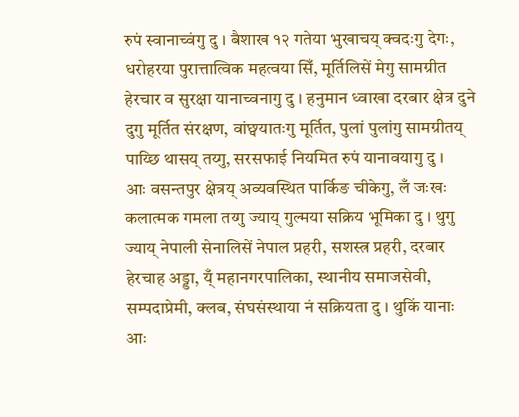रुपं स्वानाच्वंगु दु । बैशाख १२ गतेया भुखाचय् क्वदःगु देगः, धरोहरया पुरात्तात्विक महत्वया सिँ, मूर्तिलिसें मेगु सामग्रीत हेरचार व सुरक्षा यानाच्वनागु दु । हनुमान ध्वाखा दरबार क्षेत्र दुने दुगु मूर्तित संरक्षण, वांछ्वयातःगु मूर्तित, पुलां पुलांगु सामग्रीतय् पाय्छि थासय् तय्गु, सरसफाई नियमित रुपं यानावयागु दु ।
आः वसन्तपुर क्षेत्रय् अव्यवस्थित पार्किङ चीकेगु, लँ जःखः कलात्मक गमला तय्गु ज्याय् गुल्मया सक्रिय भूमिका दु । थुगु ज्याय् नेपाली सेनालिसें नेपाल प्रहरी, सशस्त्र प्रहरी, दरबार हेरचाह अड्डा, य्ँ महानगरपालिका, स्थानीय समाजसेवी, सम्पदाप्रेमी, क्लब, संघसंस्थाया नं सक्रियता दु । थुकिं यानाः आः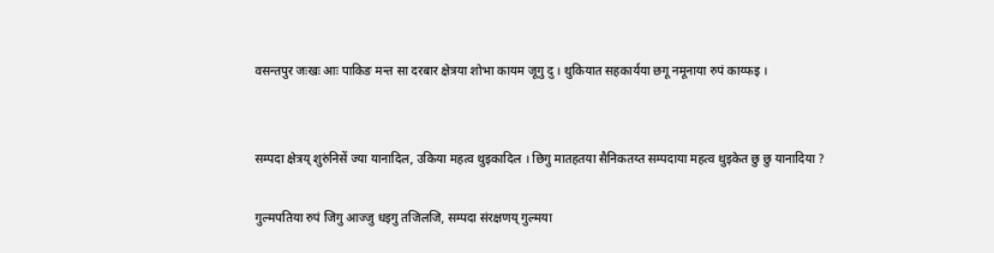वसन्तपुर जःखः आः पाकिङ मन्त सा दरबार क्षेत्रया शोभा कायम जूगु दु । थुकियात सहकार्यया छगू नमूनाया रुपं काय्फइ ।


सम्पदा क्षेत्रय् शुरुंनिसें ज्या यानादिल, उकिया महत्व थुइकादिल । छिगु मातहतया सैनिकतय्त सम्पदाया महत्व थुइकेत छु छु यानादिया ?

गुल्मपतिया रुपं जिगु आज्जु धइगु तजिलजि, सम्पदा संरक्षणय् गुल्मया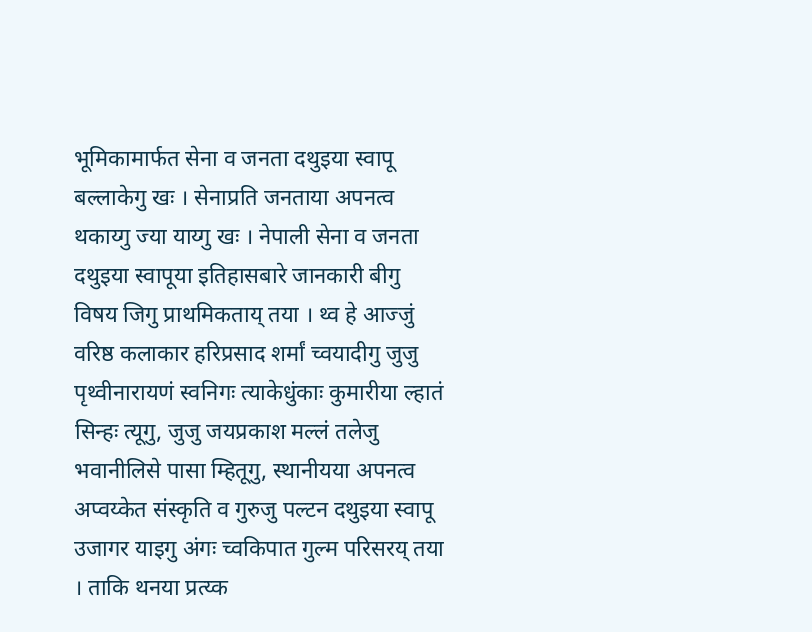भूमिकामार्फत सेना व जनता दथुइया स्वापू बल्लाकेगु खः । सेनाप्रति जनताया अपनत्व थकाय्गु ज्या याय्गु खः । नेपाली सेना व जनता दथुइया स्वापूया इतिहासबारे जानकारी बीगु विषय जिगु प्राथमिकताय् तया । थ्व हे आज्जुं वरिष्ठ कलाकार हरिप्रसाद शर्मां च्वयादीगु जुजु पृथ्वीनारायणं स्वनिगः त्याकेधुंकाः कुमारीया ल्हातं सिन्हः त्यूगु, जुजु जयप्रकाश मल्लं तलेजु भवानीलिसे पासा म्हितूगु, स्थानीयया अपनत्व अप्वय्केत संस्कृति व गुरुजु पल्टन दथुइया स्वापू उजागर याइगु अंगः च्वकिपात गुल्म परिसरय् तया । ताकि थनया प्रत्य्क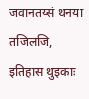जवानतय्सं थनया तजिलजि, इतिहास थुइकाः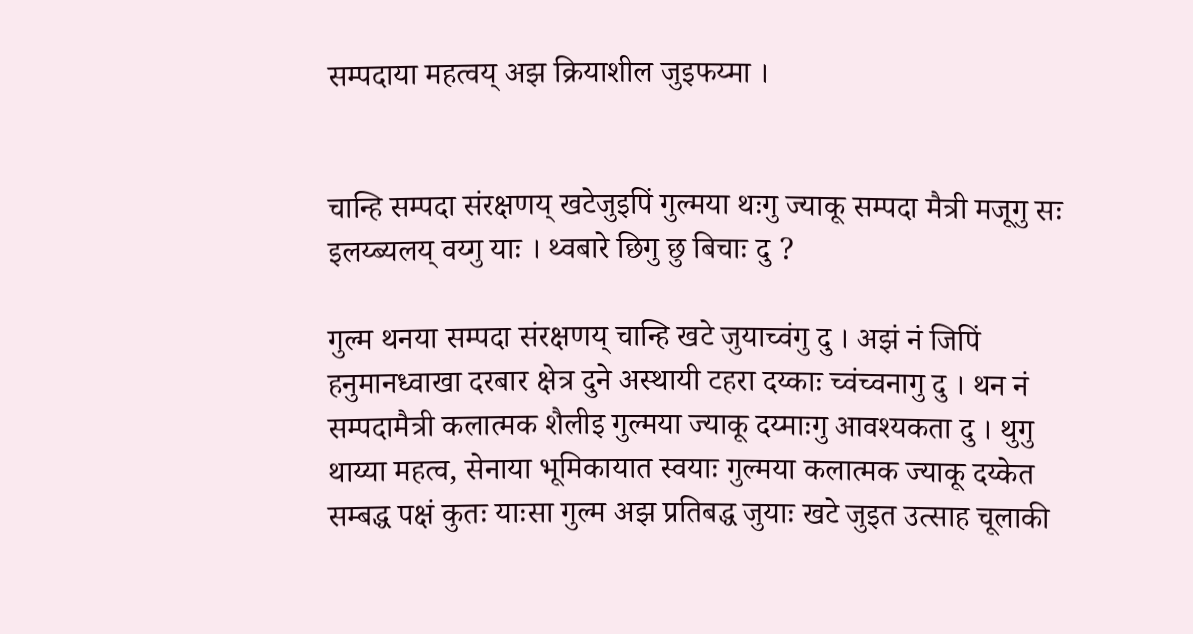सम्पदाया महत्वय् अझ क्रियाशील जुइफय्मा ।


चान्हि सम्पदा संरक्षणय् खटेजुइपिं गुल्मया थःगु ज्याकू सम्पदा मैत्री मजूगु सः इलय्ब्यलय् वय्गु याः । थ्वबारे छिगु छु बिचाः दु ?

गुल्म थनया सम्पदा संरक्षणय् चान्हि खटे जुयाच्वंगु दु । अझं नं जिपिं हनुमानध्वाखा दरबार क्षेत्र दुने अस्थायी टहरा दय्काः च्वंच्वनागु दु । थन नं सम्पदामैत्री कलात्मक शैलीइ गुल्मया ज्याकू दय्माःगु आवश्यकता दु । थुगु थाय्या महत्व, सेनाया भूमिकायात स्वयाः गुल्मया कलात्मक ज्याकू दय्केत सम्बद्ध पक्षं कुतः याःसा गुल्म अझ प्रतिबद्ध जुयाः खटे जुइत उत्साह चूलाकी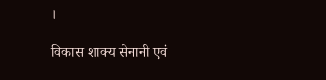।

विकास शाक्य सेनानी एवं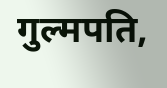गुल्मपति,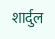शार्दुल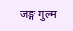जङ्ग गुल्म